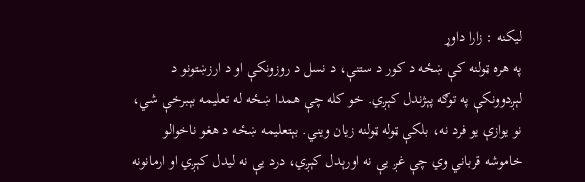لیکنه : زارا داوړ
په هره ټولنه کې ښځه د کور د ستنې، د نسل د روزونکې او د ارزښتونو د لېږدوونکې په توګه پېژندل کېږي. خو کله چې همدا ښځه له تعلیمه بېبرخې شي، نو يوازې يو فرد نه، بلکې ټوله ټولنه زيان ويني. بېتعليمه ښځه د هغو ناخوالو خاموشه قرباني وي چې غږ يې نه اورېدل کېږي، درد يې نه ليدل کېږي او ارمانونه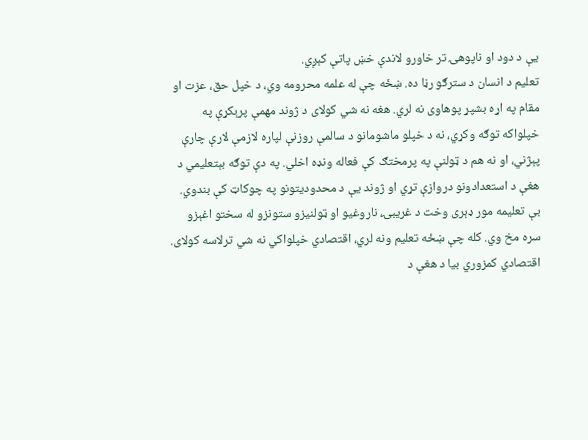يې د دود او ناپوهۍ تر خاورو لاندې خښ پاتې کېږي.
تعليم د انسان د سترګو رڼا ده. ښځه چې له علمه محرومه وي، د خپل حق، عزت او مقام په اړه بشپړ پوهاوی نه لري. هغه نه شي کولای د ژوند مهمې پرېکړې په خپلواکه توګه وکړي، نه د خپلو ماشومانو د سالمې روزنې لپاره لازمې لارې چارې پېژني، او نه هم د ټولنې په پرمختګ کې فعاله ونډه اخلي. په دې توګه بېتعليمي د هغې د استعدادونو دروازې تړي او ژوند يې د محدوديتونو په چوکاټ کې بندوي.
بې تعليمه مور ډېری وخت د غريبۍ، ناروغيو او ټولنيزو ستونزو له سختو اغېزو سره مخ وي. کله چې ښځه تعليم ونه لري، اقتصادي خپلواکي نه شي ترلاسه کولای. اقتصادي کمزوري بيا د هغې د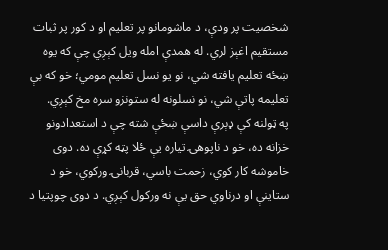شخصيت پر ودې، د ماشومانو پر تعليم او د کور پر ثبات مستقيم اغېز لري. له همدې امله ويل کېږي چې که يوه ښځه تعليم يافته شي، نو يو نسل تعليم مومي؛ خو که بې تعليمه پاتې شي، نو نسلونه له ستونزو سره مخ کېږي.
په ټولنه کې ډېرې داسې ښځې شته چې د استعدادونو خزانه ده، خو د ناپوهۍ تياره يې ځلا پټه کړې ده. دوی خاموشه کار کوي، زحمت باسي، قربانۍ ورکوي، خو د ستاينې او درناوي حق يې نه ورکول کېږي. د دوی چوپتيا د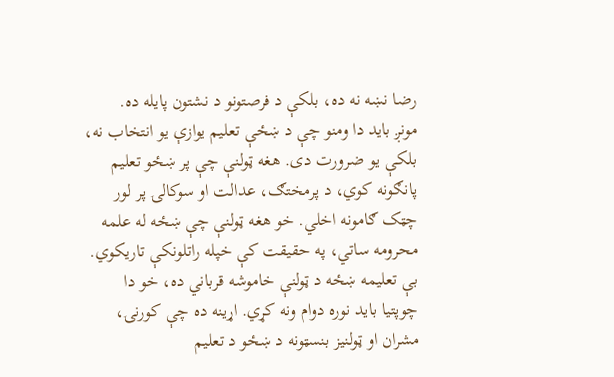رضا نښه نه ده، بلکې د فرصتونو د نشتون پايله ده.
مونږ بايد دا ومنو چې د ښځې تعليم يوازې يو انتخاب نه، بلکې يو ضرورت دی. هغه ټولنې چې پر ښځو تعليم پانګونه کوي، د پرمختګ، عدالت او سوکالۍ پر لور چټک ګامونه اخلي. خو هغه ټولنې چې ښځه له علمه محرومه ساتي، په حقيقت کې خپله راتلونکې تاريکوي.
بې تعليمه ښځه د ټولنې خاموشه قرباني ده، خو دا چوپتيا بايد نوره دوام ونه کړي. اړينه ده چې کورنۍ، مشران او ټولنيز بنسټونه د ښځو د تعليم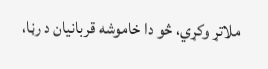ملاتړ وکړي، څو دا خاموشه قربانيان د رڼا،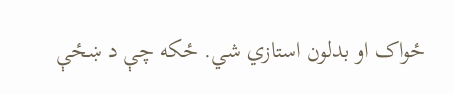ځواک او بدلون استازي شي. ځکه چې د ښځې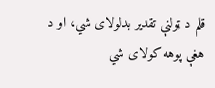قلم د ټولنې تقدير بدلولای شي، او د هغې پوهه کولای شي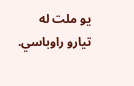يو ملت له تيارو راوباسي.